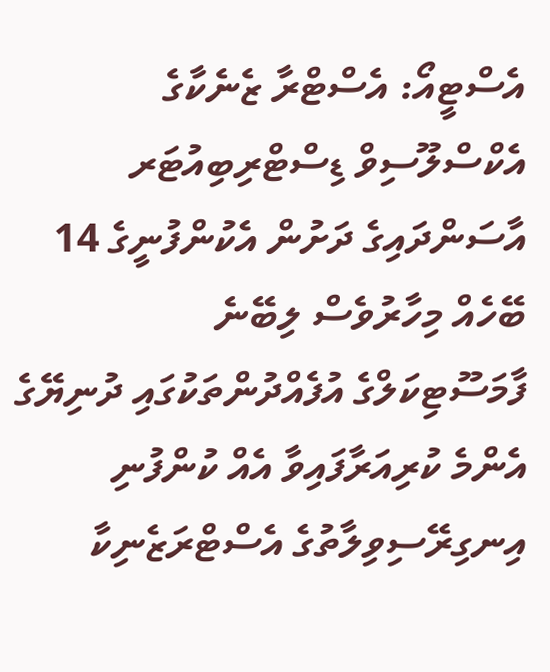އެސްޓީއޯ: އެސްޓްރާ ޒެނެކާގެ އެކްސްލޫސިވް ޑިސްޓްރިބިއުޓަރ
އާސަންދައިގެ ދަށުން އެކުންފުނީގެ 14 ބޭހެއް މިހާރުވެސް ލިބޭނެ
ފާމަސޫޓިކަލްގެ އުފެއްދުންތަކުގައި ދުނިޔޭގެ އެންމެ ކުރިއަރާފައިވާ އެއް ކުންފުނި އިނގިރޭސިވިލާތުގެ އެސްޓްރަޒެނިކާ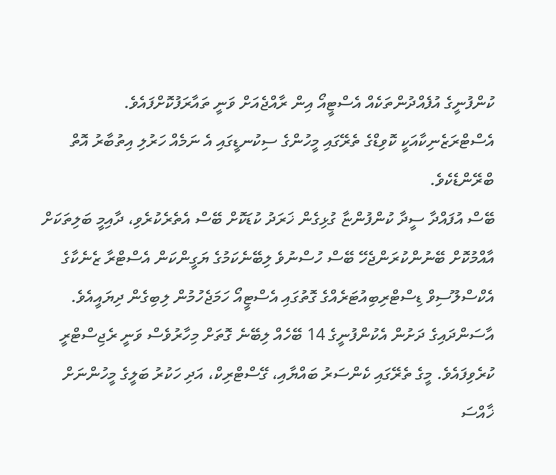ކުންފުނީގެ އުފެއްދުންތަކެއް އެސްޓީއޯ އިން ރާއްޖެއަށް ވަނީ ތައާރަފުކޮށްފައެވެ. އެސްޓްރަޒެނިކާއަކީ ކޮވިޑްގެ ތެރޭގައި މީހުންގެ ސިކުނޑީގައި އެ ނަމެއް ހަރުލި އިތުބާރު އޮތް ބްރޭންޑެކެވެ.
ބޭސް އުފައްދާ ސީދާ ކުންފުންޏާ ގުޅިގެން ޚަރަދު ކުޑަކޮށް ބޭސް އެތެރެކުރެވި، ދާއިމީ ބަލިތަކަށް އާއްމުކޮށް ބޭނުންކުރަންޖެހޭ ބޭސް ހުސްނުވެ ލިބޭނެކަމުގެ ޔަގީންކަން އެސްޓްރާ ޒެނެކާގެ އެކްސްލޫސިވް ޑިސްޓްރިބިއުޓަރެއްގެ ގޮތުގައި އެސްޓީއޯ ހަމަޖެހުމުން ލިބިގެން ދިޔައީއެވެ.
އާސަންދައިގެ ދަށުން އެކުންފުނީގެ 14 ބޭހެއް ލިބޭނެ ގޮތަށް މިހާރުވެސް ވަނީ ރެޖިސްޓްރީ ކުރެވިފައެވެ. މީގެ ތެރޭގައި ކެންސަރު ބައްޔާއި، ގޭސްޓްރިކް، އަދި ހަކުރު ބަލީގެ މީހުންނަށް ޚާއްސަ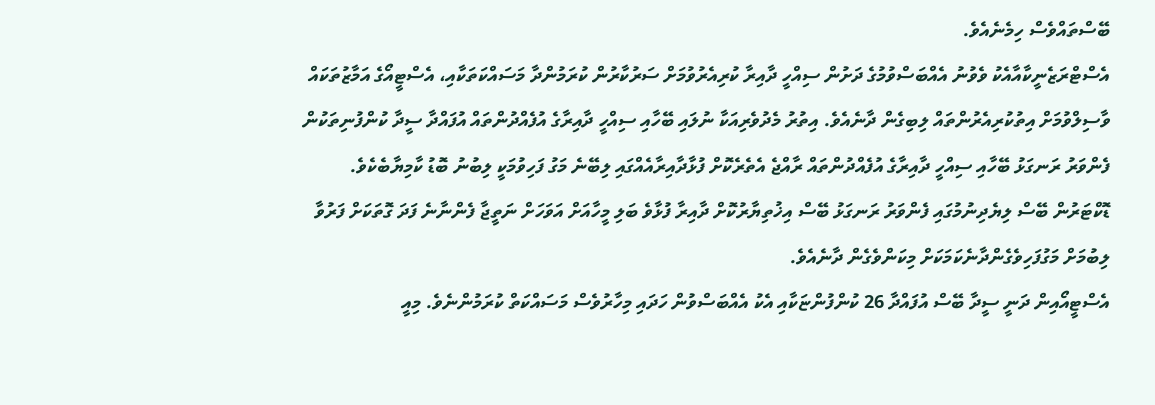ބޭސްތައްވެސް ހިމެނެއެވެ.
އެސްޓްރަޒެނީކާއާއެކު ވެވުނު އެއްބަސްވުމުގެ ދަށުން ސިއްހީ ދާއިރާ ކުރިއެރުވުމަށް ސަރުކާރުން ކުރަމުންދާ މަސައްކަތަކާއި، އެސްޓީއޯގެ އަމާޒުތަކައް ވާސިލްވުމަށް އިތުކުރިއެރުންތައް ލިބިގެން ދާނެއެވެ. އިތުރު މެދުވެރިއަކާ ނުލައި ބޭހާއި ސިއްހީ ދާއިރާގެ އުފެއްދުންތައް އުފައްދާ ސީދާ ކުންފުނިތަކުން ފެންވަރު ރަނގަޅު ބޭހާއި ސިއްހީ ދާއިރާގެ އުފެއްދުންތައް ރާއްޖެ އެތެރެކޮށް ފުޅާދާއިރާއެއްގައި ލިބޭނެ މަގު ފަހިވުމަކީ ލިބުނު ބޮޑު ކާމިޔާބެކެވެ.
ޑޮކްޓަރުން ބޭސް ލިޔެދިނުމުގައި ފެންވަރު ރަނގަޅު ބޭސް އިޚުތިޔާރުކޮށް ދާއިރާ ފުޅާވެ ބަލި މީހާއަށް އަވަހަށް ނަތީޖާ ފެންނާނެ ފަދަ ގޮތަކަށް ފަރުވާ ލިބުމަށް މަގުފަހިވެގެންދާނެކަމަކަށް މިކަންވެގެން ދާނެއެވެ.
އެސްޓީއޯއިން ދަނީ ސީދާ ބޭސް އުފައްދާ 26 ކުންފުންޏަކާއި އެކު އެއްބަސްވުން ހަދައި މިހާރުވެސް މަސައްކަތް ކުރަމުންނެވެ. މިއީ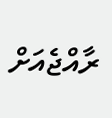ރާއްޖެއަށް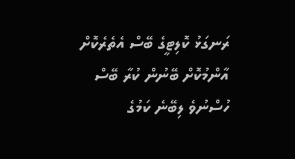ރަނގަޅު ކޮލިޓީގެ ބޭސް އެތެރެކޮށް އާންމުކޮށް ބޭނުން ކުރާ ބޭސް ހުސްނުވެ ލިބޭނެ ކަމުގެ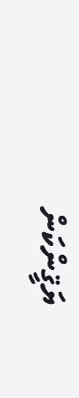ޔަޤީންކަން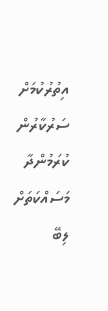އިތުރުކުމަށް ސަރުކާރުން ކުރަމުންދާ މަސައްކަތަށް ލިބޭ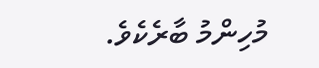މުހިންމު ބާރެކެވެ.